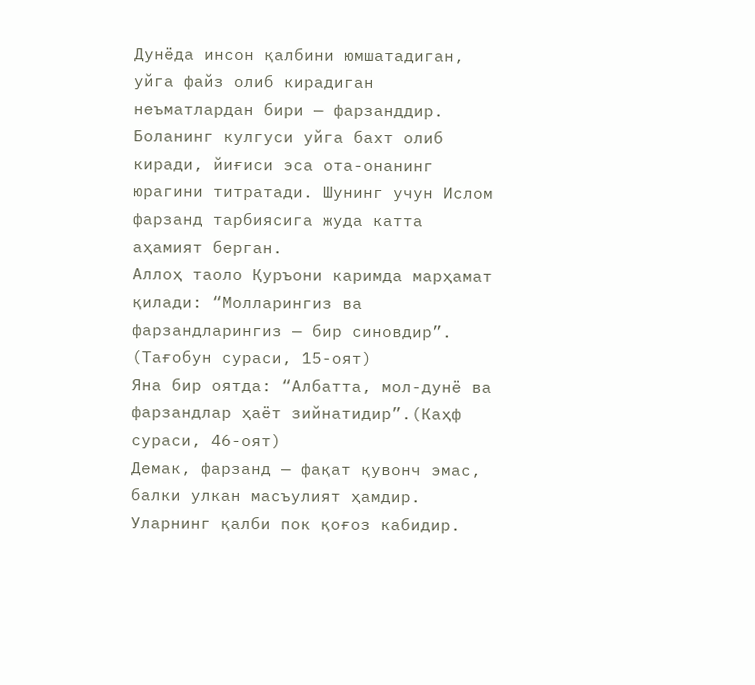Дунёда инсон қалбини юмшатадиган, уйга файз олиб кирадиган неъматлардан бири — фарзанддир. Боланинг кулгуси уйга бахт олиб киради, йиғиси эса ота-онанинг юрагини титратади. Шунинг учун Ислом фарзанд тарбиясига жуда катта аҳамият берган.
Аллоҳ таоло Қуръони каримда марҳамат қилади: “Молларингиз ва фарзандларингиз — бир синовдир”. (Тағобун сураси, 15-оят)
Яна бир оятда: “Албатта, мол-дунё ва фарзандлар ҳаёт зийнатидир”.(Каҳф сураси, 46-оят)
Демак, фарзанд — фақат қувонч эмас, балки улкан масъулият ҳамдир. Уларнинг қалби пок қоғоз кабидир.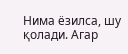Нима ёзилса, шу қолади. Агар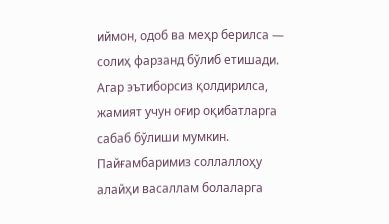иймон, одоб ва меҳр берилса — солиҳ фарзанд бўлиб етишади. Агар эътиборсиз қолдирилса, жамият учун оғир оқибатларга сабаб бўлиши мумкин.
Пайғамбаримиз соллаллоҳу алайҳи васаллам болаларга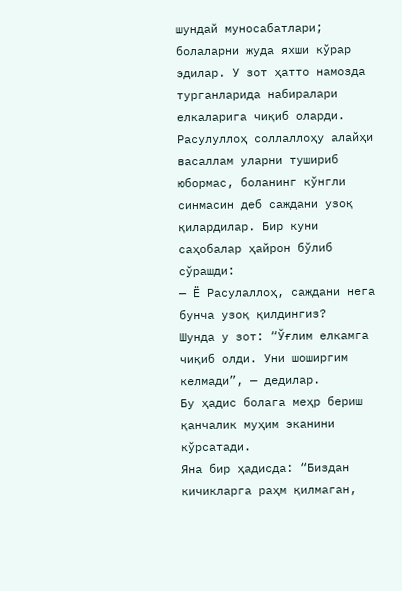шундай муносабатлари; болаларни жуда яхши кўрар эдилар. У зот ҳатто намозда турганларида набиралари елкаларига чиқиб оларди. Расулуллоҳ соллаллоҳу алайҳи васаллам уларни тушириб юбормас, боланинг кўнгли синмасин деб саждани узоқ қилардилар. Бир куни саҳобалар ҳайрон бўлиб сўрашди:
— Ё Расулаллоҳ, саждани нега бунча узоқ қилдингиз?
Шунда у зот: “Ўғлим елкамга чиқиб олди. Уни шоширгим келмади”, — дедилар.
Бу ҳадис болага меҳр бериш қанчалик муҳим эканини кўрсатади.
Яна бир ҳадисда: “Биздан кичикларга раҳм қилмаган,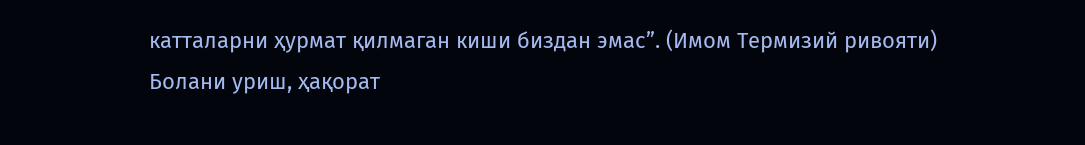катталарни ҳурмат қилмаган киши биздан эмас”. (Имом Термизий ривояти)
Болани уриш, ҳақорат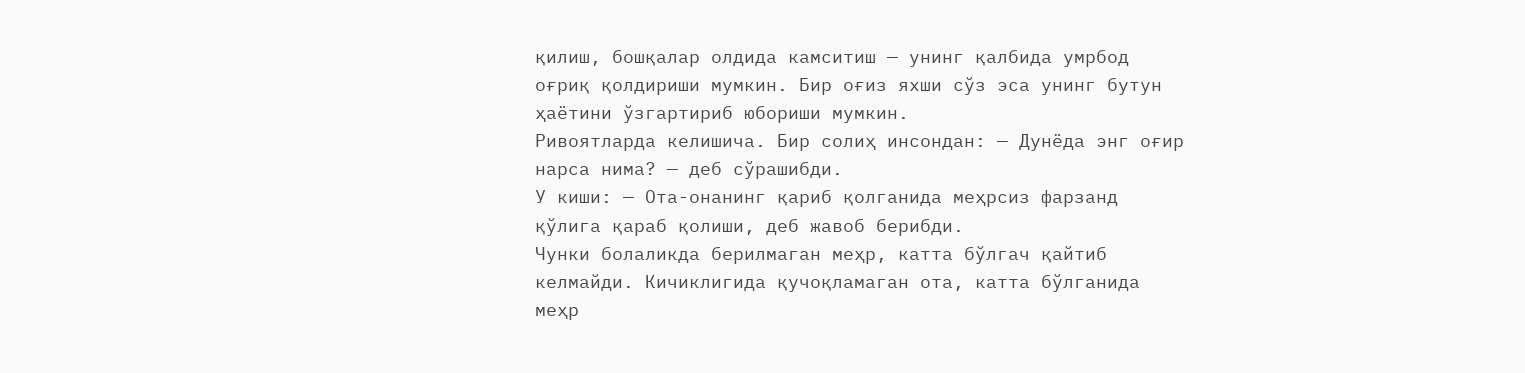қилиш, бошқалар олдида камситиш — унинг қалбида умрбод оғриқ қолдириши мумкин. Бир оғиз яхши сўз эса унинг бутун ҳаётини ўзгартириб юбориши мумкин.
Ривоятларда келишича. Бир солиҳ инсондан: — Дунёда энг оғир нарса нима? — деб сўрашибди.
У киши: — Ота-онанинг қариб қолганида меҳрсиз фарзанд қўлига қараб қолиши, деб жавоб берибди.
Чунки болаликда берилмаган меҳр, катта бўлгач қайтиб келмайди. Кичиклигида қучоқламаган ота, катта бўлганида меҳр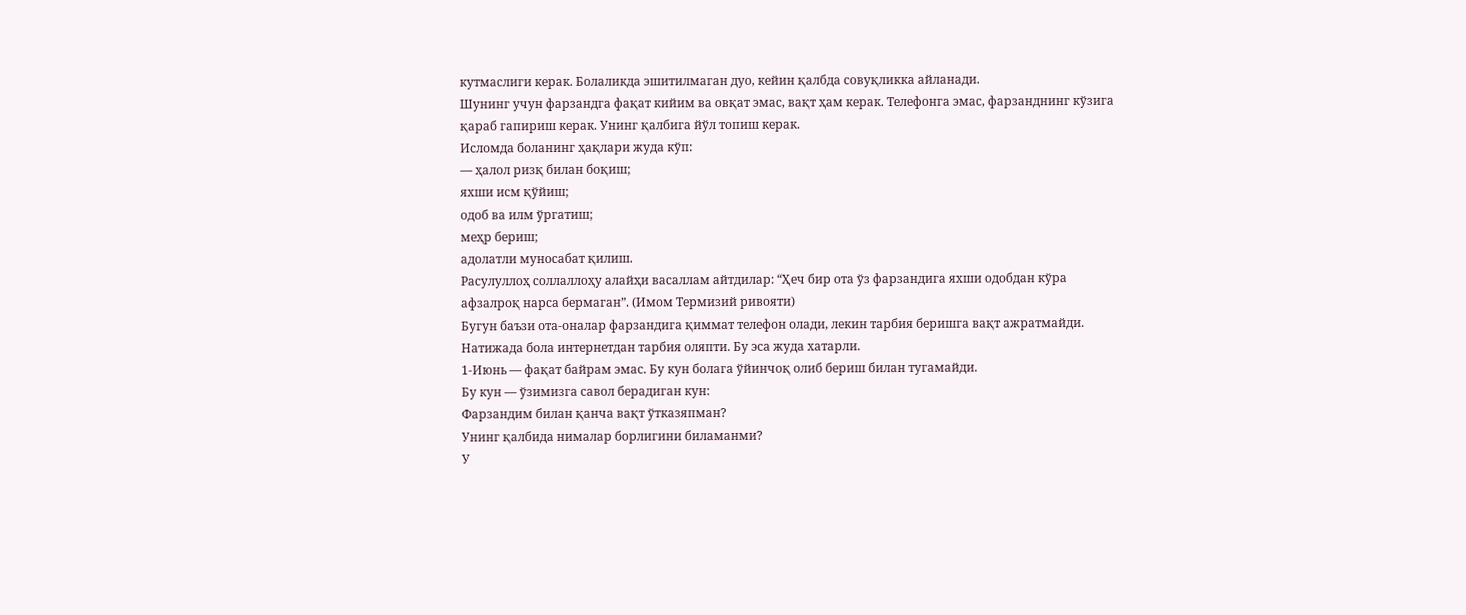кутмаслиги керак. Болаликда эшитилмаган дуо, кейин қалбда совуқликка айланади.
Шунинг учун фарзандга фақат кийим ва овқат эмас, вақт ҳам керак. Телефонга эмас, фарзанднинг кўзига қараб гапириш керак. Унинг қалбига йўл топиш керак.
Исломда боланинг ҳақлари жуда кўп:
— ҳалол ризқ билан боқиш;
яхши исм қўйиш;
одоб ва илм ўргатиш;
меҳр бериш;
адолатли муносабат қилиш.
Расулуллоҳ соллаллоҳу алайҳи васаллам айтдилар: “Ҳеч бир ота ўз фарзандига яхши одобдан кўра афзалроқ нарса бермаган”. (Имом Термизий ривояти)
Бугун баъзи ота-оналар фарзандига қиммат телефон олади, лекин тарбия беришга вақт ажратмайди. Натижада бола интернетдан тарбия оляпти. Бу эса жуда хатарли.
1-Июнь — фақат байрам эмас. Бу кун болага ўйинчоқ олиб бериш билан тугамайди.
Бу кун — ўзимизга савол берадиган кун:
Фарзандим билан қанча вақт ўтказяпман?
Унинг қалбида нималар борлигини биламанми?
У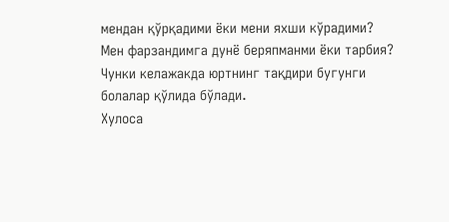мендан қўрқадими ёки мени яхши кўрадими?
Мен фарзандимга дунё беряпманми ёки тарбия? Чунки келажакда юртнинг тақдири бугунги болалар қўлида бўлади.
Хулоса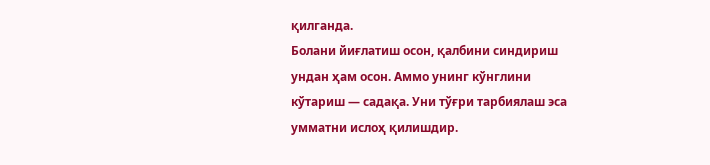қилганда.
Болани йиғлатиш осон, қалбини синдириш ундан ҳам осон. Аммо унинг кўнглини кўтариш — садақа. Уни тўғри тарбиялаш эса умматни ислоҳ қилишдир.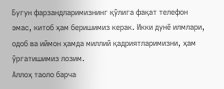Бугун фарзандларимизнинг қўлига фақат телефон эмас, китоб ҳам беришимиз керак. Икки дунё илмлари, одоб ва иймон ҳамда миллий қадриятларимизни, ҳам ўргатишимиз лозим.
Аллоҳ таоло барча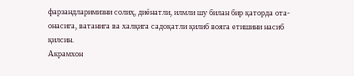фарзандларимизни солиҳ, диёнатли, илмли шу билан бир қаторда ота-онасига, ватанига ва халқига садоқатли қилиб вояга етишини насиб қилсин.
Акрамхон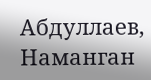Абдуллаев,
Наманган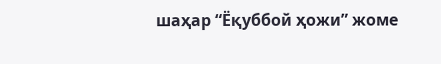шаҳар “Ёқуббой ҳожи” жоме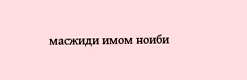масжиди имом ноиби